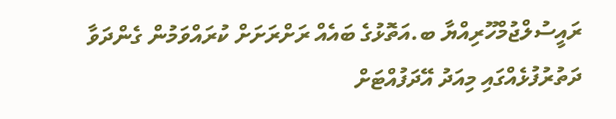ރައީސުލްޖުމްހޫރިއްޔާ ބ.އަތޮޅުގެ ބައެއް ރަށްރަށަށް ކުރައްވަމުން ގެންދަވާ ދަތުރުފުޅެއްގައި މިއަދު އޭދަފުއްޓަށް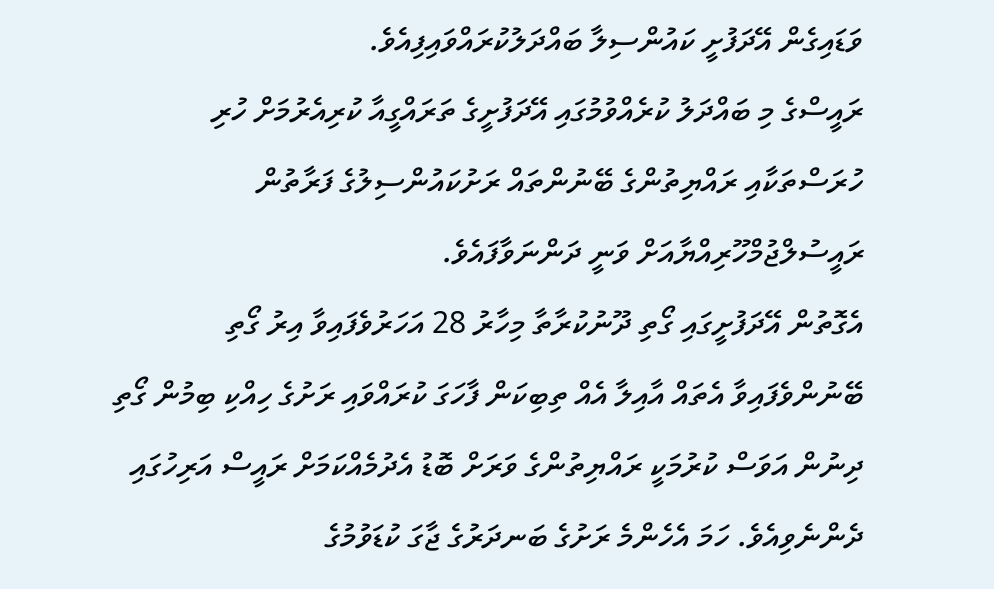ވަޑައިގެން އޭދަފުށީ ކައުންސިލާ ބައްދަލުކުރައްވައިފިއެވެ.
ރައީސްގެ މި ބައްދަލު ކުރެއްވުމުގައި އޭދަފުށީގެ ތަރައްގީއާ ކުރިއެރުމަށް ހުރި ހުރަސްތަކާއި ރައްޔިތުންގެ ބޭނުންތައް ރަށުކައުންސިލުގެ ފަރާތުން ރައީސުލްޖުމްހޫރިއްޔާއަށް ވަނީ ދަންނަވާފައެވެ.
އެގޮތުން އޭދަފުށީގައި ގޯތި ދޫނުކުރާތާ މިހާރު 28 އަހަރުވެފައިވާ އިރު ގޯތި ބޭނުންވެފައިވާ އެތައް އާއިލާ އެއް ތިބިކަން ފާހަގަ ކުރައްވައި ރަށުގެ ހިއްކި ބިމުން ގޯތި ދިނުން އަވަސް ކުރުމަކީ ރައްޔިތުންގެ ވަރަށް ބޮޑު އެދުމެއްކަމަށް ރައީސް އަރިހުގައި ދެންނެވިއެވެ. ހަމަ އެހެންމެ ރަށުގެ ބަނދަރުގެ ޖާގަ ކުޑަވުމުގެ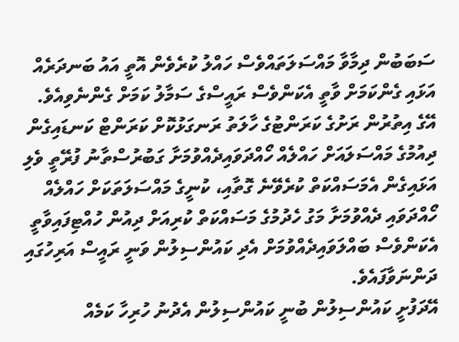ސަބަބުން ދިމާވާ މައްސަލަތައްވެސް ހައްލު ކުރެވެން އޮތީ އައު ބަނދަރެއް އަޅައި ގެންކަމަށް ވާތީ އެކަންވެސް ރައީސްގެ ސަމާލު ކަމަށް ގެންނެވިއެވެ. އޭގެ އިތުރުން ރަށުގެ ކަރަންޓުގެ ހާލަތު ރަނގަޅުކޮށް ކަރަންޓް ކަނޑައިގެން ދިއުމުގެ މައްސަލައަށް ހައްލެއް ހޯއްދަވައިދެއްވުމަށާ ގަބުރުސްތާނު ފުރޭތީ ވެލި އަޅައިގެން އެމަސައްކަތް ކުރެވޭނެ ގޮތާއި، ކުނީގެ މައްސަލަތަކަށް ހައްލެއް ހޯއްދަވައި ދެއްވުމަށާ މަގު ހެދުމުގެ މަސައްކަތް ކުރިއަށް ދިއުން ހުއްޓިފައިވާތީ އެކަންވެސް ބައްލަވައިދެއްވުމަށް އެދި ކައުންސިލުން ވަނީ ރައީސް އަރިހުގައި ދަންނަވާފައެވެ.
އޭދަފުށީ ކައުންސިލުން ބުނީ ކައުންސިލުން އެދުނު ހުރިހާ ކަމެއް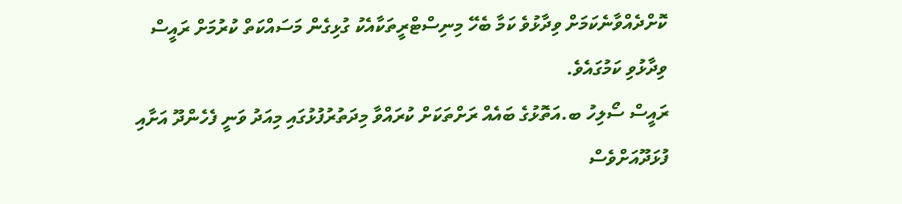ކޮށްދެއްވާނެކަމަށް ވިދާޅުވެ ކަމާ ބެހޭ މިނިސްޓްރީތަކާއެކު ގުޅިގެން މަސައްކަތް ކުރުމަށް ރައީސް ވިދާޅުވި ކަމުގައެވެ.
ރައީސް ސޯލިހު ބ.އަތޮޅުގެ ބައެއް ރަށްތަކަށް ކުރައްވާ މިދަތުރުފުޅުގައި މިއަދު ވަނީ ފެހެންދޫ އަށާއި ފުޅަދޫއަށްވެސް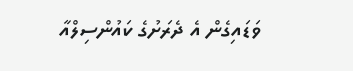ވަޑައިގެން އެ ދެރަށުގެ ކައުންސިލްއާ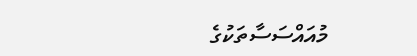މުއައްސަސާތަކުގެ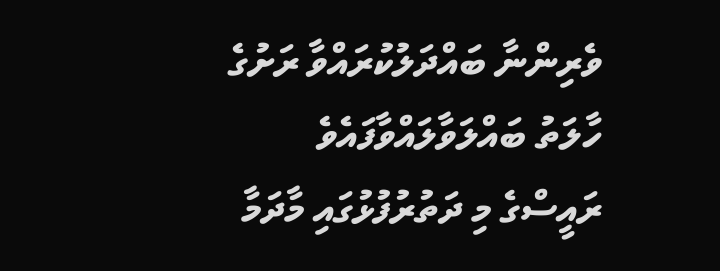ވެރިންނާ ބައްދަލުކުރައްވާ ރަށުގެ ހާލަތު ބައްލަވާލައްވާފައެވެ
ރައީސްގެ މި ދަތުރުފުޅުގައި މާދަމާ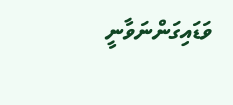ވަޑައިގަންނަވާނީ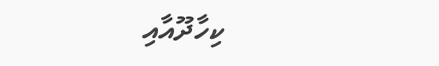ކިހާދޫއާއި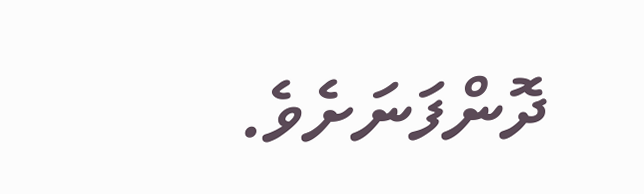ދޮންފަނަށެވެ.